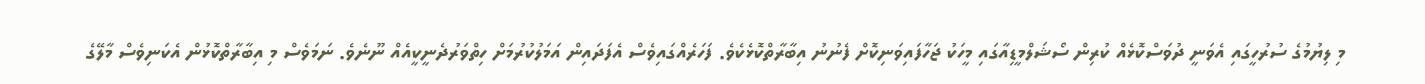މި ލިޔުމުގެ ސުރުހީގައި އެވަނީ ދުވަސްކޮޅެއް ކުރިން ސޯޝަލްމީޑިއާގައި މީހަކު ޖަހާފައިވަނިކޮށް ފެނުނު އިބާރާތްކޮޅެކެވެ. ފަހަރެއްގައިވެސް އެފަދައިން އަމަލުކުރުމަށް ހިތްވަރުދެނީކީއެއް ނޫނެވެ. ނަމަވެސް މި އިބާރާތްކޮޅުން އެކަނިވެސް މާލޭގެ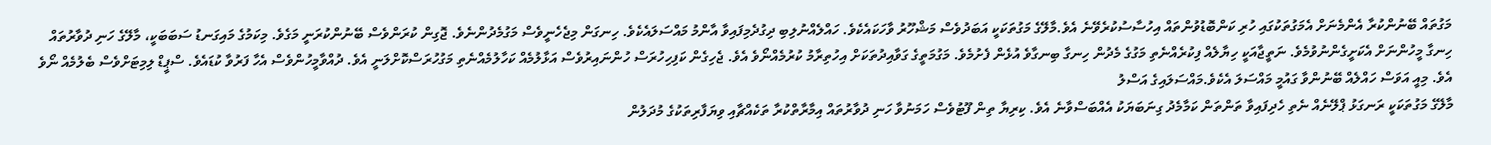މަގުތައް ބޭނުންކުރާ އެންމެނަށް އެމަގުތަކުގައި ހުރި ކަންބޮޑުވުންތައް އިހުސާސުކުރެވޭނެ އެވެ.މާލޭގެ މަގުތަކަކީ އަބަދުވެސް މަޝްހޫރު ވާހަކައެކެވެ. ހައްލެއްނުލިބި ދިގުދެމިފައިވާ އާންމު މައްސަލައެކެވެ. ހިނގަން މިޖެހެނީވެސް މަގުމެދުންނެވެ. ޖޮގިން ކުރަންވެސް ބޭނުންކުރަނީ މަގެވެ. މިކަމުގެ މައިގަނޑު ސަބަބަކީ، މާލޭގެ ހަނި ދުވާރުތައް ހިނގާ މީހުންނަށް އެކަށީގެންނުވުމެވެ. ނަތީޖާއަކީ ހިޔާލެއް ފިކުރެއްނެތި މަގުގެ މެދުން ހިނގާ ބިނގާވެ އުޅެން ފެށުމެވެ. މަގުމަތީގެ ގަވާއިދުތަކަށް އިހުތިރާމު ކުރުމެއްނޯވެ އެވެ. ޖެހިގެން ކަފިހިހުރަސް ހުންނައިރުވެސް އަޅާލުމެއް ކަހާލުމެއްނެތި މަގުހުރަސްކޮށްލަނީ އެވެ. ދުއްވާމީހުންވެސް އެހާ ފަރުވާ ކުޑައެވެ. ސްޕީޑް ލިމިޓަށްވެސް ބެލުމެއް ނޯވެ އެވެ. މިއީ އަވަސް ހައްލެއް ބޭނުންވާ ގައުމީ މައްސަލަ އެކެވެ.މައްސަލައިގެ އަސްލު
މާލޭގެ މަގުތަކަކީ ރަނގަޅު ޕްލޭނެއް ނެތި ހެދިފައިވާ ތަންތަން ކަމާމެދު ގިނަބަޔަކު އެއްބަސްވާނެ އެވެ. ކިރިޔާ ތިން ފޫޓުވެސް ހަމަނުވާ ހަނި ދުވާރުތައް އިމާރާތްކުރާ ތަކެއްޗާއި ވިޔަފާރިތަކުގެ މުދަލުން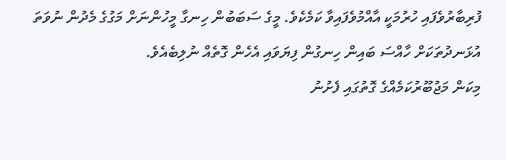ފުރިބާރުވެފައި ހުރުމަކީ އާއްމުވެފައިވާ ކަމެކެވެ. މީގެ ސަބަބުން ހިނގާ މީހުންނަށް މަގުގެ މެދުން ނުވަތަ އުޅަނދުތަކަށް ހާއްސަ ބައިން ހިނގުން ފިޔަވައި އެހެން ގޮތެއް ނުލިބެއެވެ.
މިކަން މަޖުބޫރުކަމެއްގެ ގޮތުގައި ފެށުނު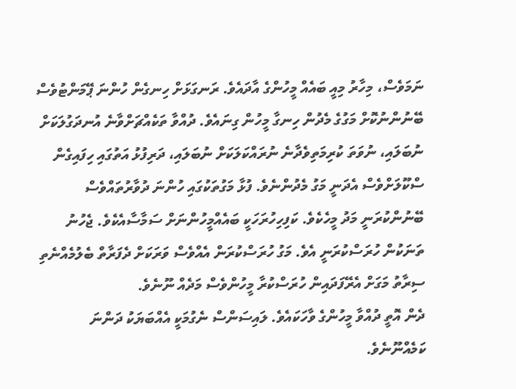ނަމަވެސް، މިހާރު މިއީ ބައެއް މީހުންގެ އާދައެވެ. ރަނގަޅަށް ހިނގެން ހުންނަ ޕޭމަންޓުވެސް ބޭނުންނުކޮށް މަގުގެ މެދުން ހިނގާ މީހުން ގިނައެވެ. ދުއްވާ ތަކެއްޗަށްވާނެ އުނދަގުލަކަށް ނުބަލައި، ނުވަތަ ކުރިމަތިވެދާނެ ނުރައްކަލަކަށް ނުބަލައި، ދަރިފުޅު އަތުގައި ހިފައިގެން ސްކޫލަށްވެސް އެދަނީ މަގު މެދުންނެވެ. ފުޅާ މަގުތަކުގައި ހުންނަ ދުވާރުތައްވެސް ބޭނުންކުރަނީ މަދު މީހެކެވެ. ކަފިހިހުރަހަކީ ބައެއްމީހުންނަށް ސަމާސާއެކެވެ. ޖެހުނު ތަނަކުން ހުރަސްކުރަނީ އެވެ. މަގު ހުރަސްކުރަން އެއްވެސް ވަރަކަށް ދެފަރާތް ބެލުމެއްނެތި ސިރާތު މަގަށް އެރޭފަދައިން ހުރަސްކުރާ މީހުންވެސް މަދެއް ނޫނެވެ.
ދެން އޮތީ ދުއްވާ މީހުންގެ ވާހަކައެވެ. ލައިސަންސް ނެގުމަކީ އެއްބަޔަކު ދަންނަ ކަމެއްނޫނެވެ.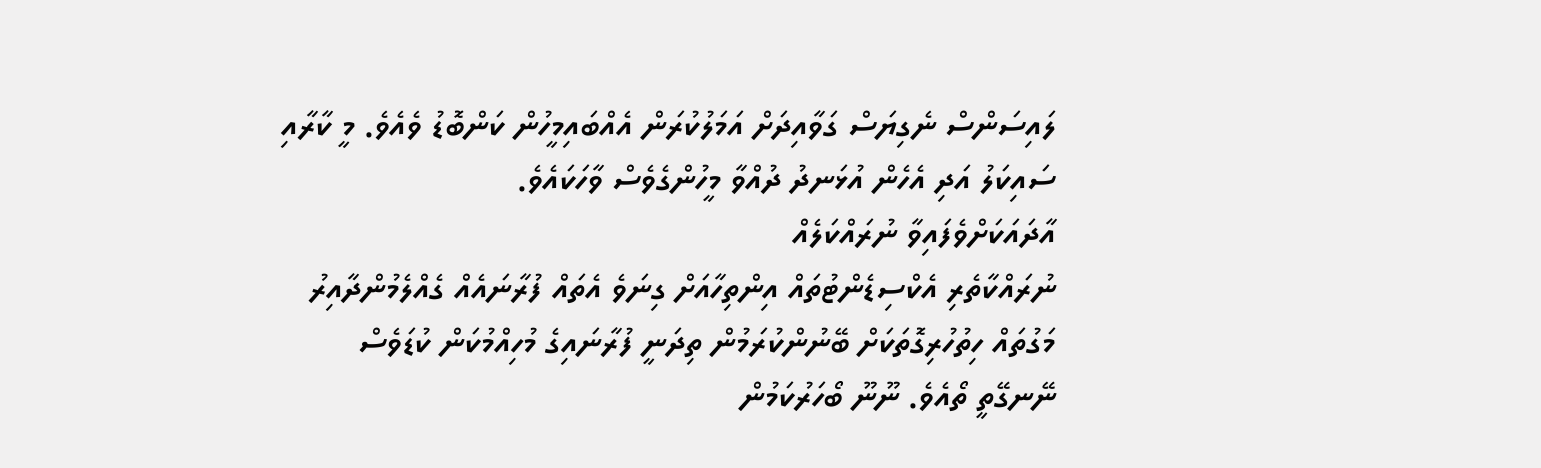ލައިސަންސް ނެގިޔަސް ގަވާއިދަށް އަމަލުކުރަން އެއްބައިމީހުން ކަންބޮޑު ވެއެވެ. މީ ކާރާއި ސައިކަލު އަދި އެހެން އުޅަނދު ދުއްވާ މީހުންގެވެސް ވާހަކައެވެ.
އާދައަކަށްވެފައިވާ ނުރައްކަލެއް
ނުރައްކާތެރި އެކްސިޑެންޓުތައް އިންތިހާއަށް ގިނަވެ އެތައް ފުރާނައެއް ގެއްލެމުންދާއިރު މަގުތައް ހިތުހުރިގޮތަކަށް ބޭނުންކުރަމުން ތިދަނީ ފުރާނައިގެ މުހިއްމުކަން ކުޑަވެސް ނޭނގޭތީ ތޯއެވެ. ނޫނޫ ބޯހަރުކަމުން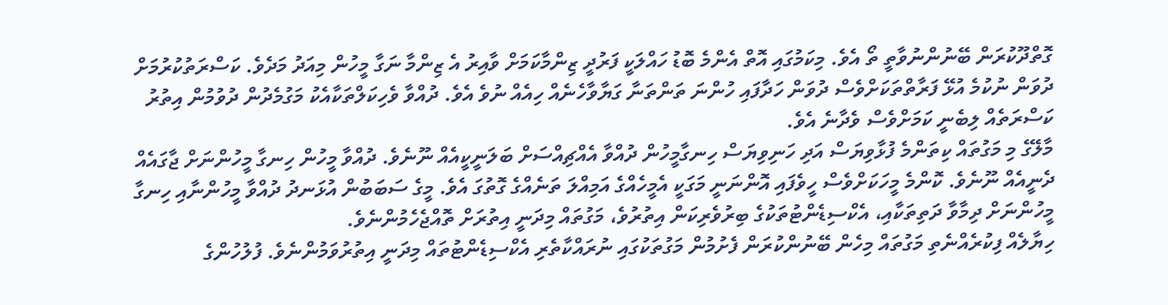ގޮތްދޫކުރަން ބޭނުންނުވާތީ ތޯ އެވެ. މިކަމުގައި އޮތް އެންމެ ބޮޑު ހައްލަކީ ފަރުދީ ޒިންމާކަމަށް ވާއިރު އެ ޒިންމާ ނަގާ މީހުން މިއަދު މަދެވެ. ކަސްރަތުކުރުމަށް ދުވަން ނުކުމެ އުޅޭ ފަރާތްތަކަށްވެސް ދުވަން ހަދާފައި ހުންނަ ތަންތަނާ ގަޔާވާހެނެއް ހިއެއް ނުވެ އެވެ. ދުއްވާ ވެހިކަލްތަކާއެކު މަގުމެދުން ދުވުމުން އިތުރު ކަސްރަތެއް ލިބެނީ ކަމަށްވެސް ވެދާނެ އެވެ.
މާލޭގެ މި މަގުތައް ކިތަންމެ ފުޅާވިޔަސް އަދި ހަނިވިޔަސް ހިނގާމީހުން ދުއްވާ އެއްޗިއްސަށް ބަލަނީކީއެއް ނޫނެވެ. ދުއްވާ މީހުން ހިނގާ މީހުންނަށް ޖާގައެއް ދެނީއެއް ނޫނެވެ. ކޮންމެ މީހަކަށްވެސް ހީވެފައި އޮންނަނީ މަގަކީ އެމީހެއްގެ އަމިއްލަ ތަނެއްގެ ގޮތުގަ އެވެ. މީގެ ސަބަބުން އުޅަނދު ދުއްވާ މީހުންނާއި ހިނގާ މީހުންނަށް ދިމާވާ ދަތިތަކާއި، އެކްސިޑެންޓުތަކުގެ ބިރުވެރިކަން އިތުރުވެ، މަގުތައް މިދަނީ އިތުރަށް ތޮއްޖެހެމުންނެވެ.
ހިޔާލެއް ފިކުރެއްނެތި މަގުތައް މިހެން ބޭނުންކުރަން ފެށުމުން މަގުތަކުގައި ނުރައްކާތެރި އެކްސިޑެންޓުތައް މިދަނީ އިތުރުވަމުންނެވެ. ފުލުހުންގެ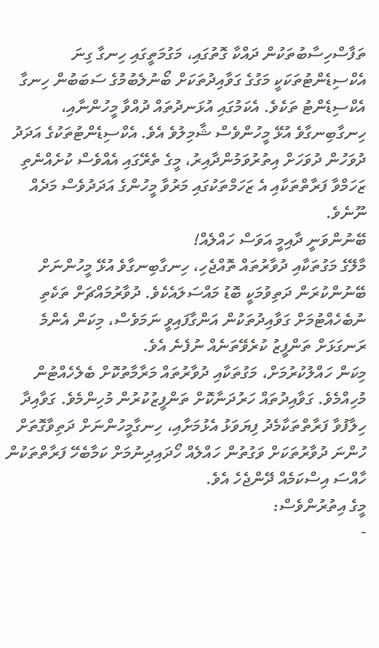ތަފާސްހިސާބުތަކުން ދައްކާ ގޮތުގައި، މަގުމަތީގައި ހިނގާ ގިނަ އެކްސިޑެންޓުތަކަކީ މަގުގެ ގަވާއިދުތަކަށް ބޯނުލެބުމުގެ ސަބަބުން ހިނގާ އެކްސިޑެންޓު ތަކެވެ. އެކަމުގައި އުޅަނދުތައް ދުއްވާ މީހުންނާއި، ހިނގާބިނގާވެ އުޅޭ މީހުންވެސް ޝާމިލުވެ އެވެ. އެކްސިޑެންޓުތަކުގެ އަދަދު ދުވަހުން ދުވަހަށް އިތުރުވަމުންދާއިރު، މީގެ ތެރޭގައި އެއްވެސް ކުށެއްނެތި ޒަހަމްވާ ފަރާތްތަކާއި އެ ޒަހަމްތަކުގައި މަރުވާ މީހުންގެ އަދަދުވެސް މަދެއް ނޫނެވެ.
ބޭނުންވަނީ ދާއިމީ އަވަސް ހައްލެއް!
މާލޭގެ މަގުތަކާއި ދުވާރުތައް ތޮއްޖެހި، ހިނގާބިނގާވެ އުޅޭ މީހުންނަށް ބޭނުންކުރަން ދަތިވުމަކީ ބޮޑު މައްސަލައެކެވެ. ދުވާރުމައްޗަށް ތަކެތި ނުބެހެއްޓުމަށް ގަވާއިދުތަކުން އަންގާފައިވީ ނަމަވެސް، މިކަން އެންމެ ރަނގަޅަށް ތަންފީޒު ކުރެވޭތަނެއް ނުފެނެ އެވެ.
މިކަން ހައްލުކުރުމަށް، މަގުތަކާއި ދުވާރުތައް މަރާމާތުކޮށް ބެލެހެއްޓުން މުހިއްމެވެ. ގަވާއިދުތައް ހަރުދަނާކޮށް ތަންފީޒުކުރުން މުހިންމެވެ. ގަވާއިދާ ހިލާފުވާ ފަރާތްތަކާމެދު ފިޔަވަޅު އެޅުމަށާއި، ހިނގާމީހުންނަށް ދަތިވާގޮތަށް ހުންނަ ދުވާރުތަކަށް ވަގުތުން ހައްލެއް ހޯދައިދިނުމަށް ކަމާބެހޭ ފަރާތްތަކުން ހާއްސަ އިސްކަމެއް ދޭންޖެހެ އެވެ.
މީގެ އިތުރުންވެސް:
-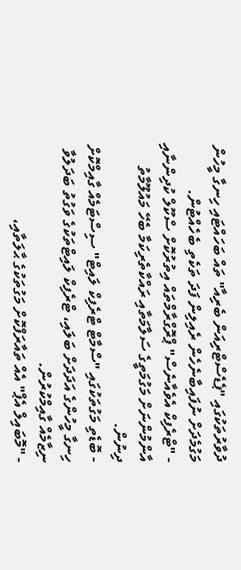ދުވާރުތަކުގައި "ޕެޑެސްޓްރިއަން ބެރިއާ" ތައް ބަހައްޓައި ހިނގާ މީހުން މަގުމެދަށް ނުފައިބާނެހެން ރެއިލިން ފަދަ ތަކެތި ބެހެއްޓުން.
- "ޓްރެފިކް އެވެއާނެސް" ޕްރޮގްރާމްތައް އިތުރުކޮށް ސްކޫލް ކުދިންނާއި އާންމުންނަށް މަގުމަތީގެ ސަލާމަތާއި ރައްކާތެރިކަމާ ބެހޭ މައުލޫމާތު ދިނުން.
- ބޮޑެތި މަގުތަކުގައި "ސްމާޓް ޓްރެފިކް ލައިޓް" ސިސްޓަމެއް ގާއިމްކޮށް ހިނގާ މީހުންގެ އަދަދަށް ބަލައި، ޓްރެފިކް ލައިޓްތަކުގެ ވަގުތު ބަދަލުވާ ނިޒާމެއް ގާއިމްކުރުން.
- "މޮބައިލް އެޕް" އެއް ތައާރަފްކޮށް މަގުތަކުގެ ޙާލަތާއި،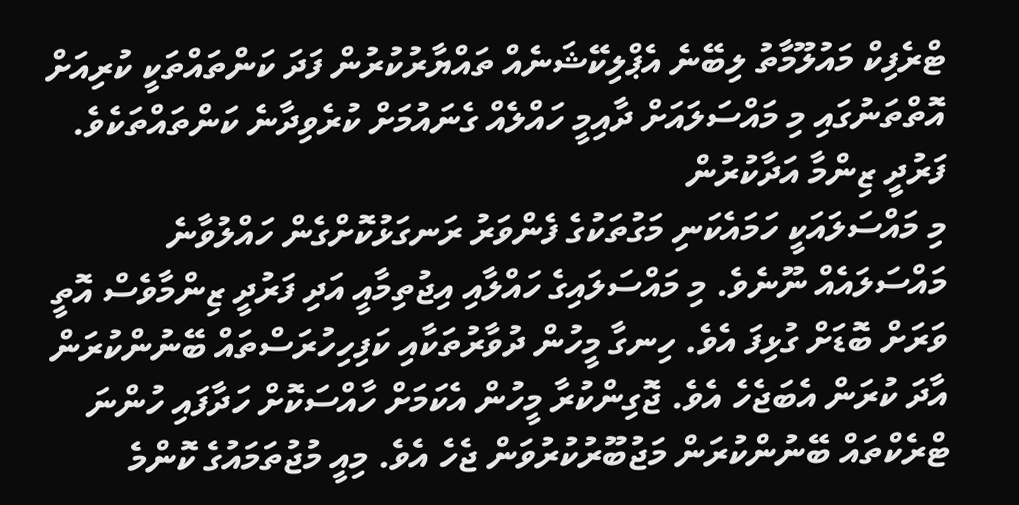ޓްރެފިކް މައުލޫމާތު ލިބޭނެ އެޕްލިކޭޝަނެއް ތައްޔާރުކުރުން ފަދަ ކަންތައްތަކީ ކުރިއަށް އޮތްތަނުގައި މި މައްސަލައަށް ދާއިމީ ހައްލެއް ގެނައުމަށް ކުރެވިދާނެ ކަންތައްތަކެވެ.
ފަރުދީ ޒިންމާ އަދާކުރުން
މި މައްސަލައަކީ ހަމައެކަނި މަގުތަކުގެ ފެންވަރު ރަނގަޅުކޮށްގެން ހައްލުވާނެ މައްސަލައެއް ނޫނެވެ. މި މައްސަލައިގެ ހައްލާއި އިޖުތިމާއީ އަދި ފަރުދީ ޒިންމާވެސް އޮތީ ވަރަށް ބޮޑަށް ގުޅިފަ އެވެ. ހިނގާ މީހުން ދުވާރުތަކާއި ކަފިހިހުރަސްތައް ބޭނުންކުރަން އާދަ ކުރަން އެބަޖެހެ އެވެ. ޖޮގިންކުރާ މީހުން އެކަމަށް ހާއްސަކޮށް ހަދާފައި ހުންނަ ޓްރެކްތައް ބޭނުންކުރަން މަޖުބޫރުކުރުވަން ޖެހެ އެވެ. މިއީ މުޖުތަމައުގެ ކޮންމެ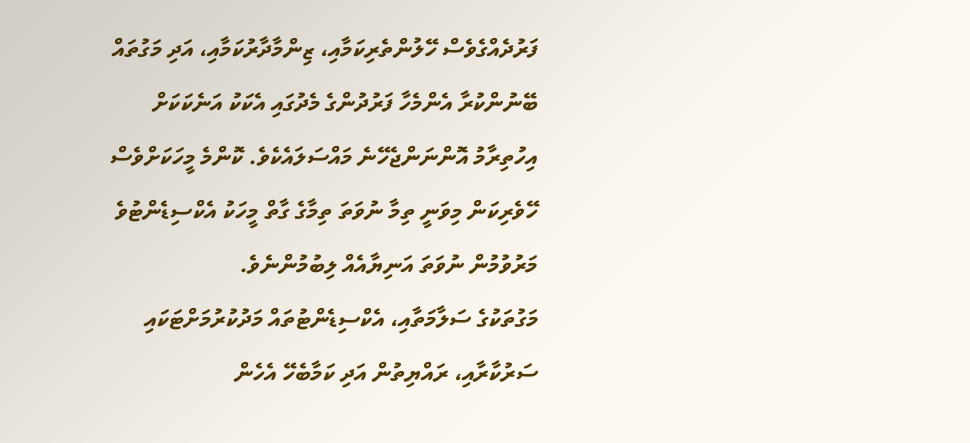ފަރުދެއްގެވެސް ހޭލުންތެރިކަމާއި، ޒިންމާދާރުކަމާއި، އަދި މަގުތައް ބޭނުންކުރާ އެންމެހާ ފަރުދުންގެ މެދުގައި އެކަކު އަނެކަކަށް އިހުތިރާމު އޮންނަންޖެހޭނެ މައްސަލައެކެވެ. ކޮންމެ މީހަކަށްވެސް ހޭވެރިކަން މިވަނީ ތިމާ ނުވަތަ ތިމާގެ ގާތް މީހަކު އެކްސިޑެންޓުވެ މަރުވުމުން ނުވަތަ އަނިޔާއެއް ލިބުމުންނެވެ.
މަގުތަކުގެ ސަލާމަތާއި، އެކްސިޑެންޓުތައް މަދުކުރުމަށްޓަކައި ސަރުކާރާއި، ރައްޔިތުން އަދި ކަމާބެހޭ އެހެން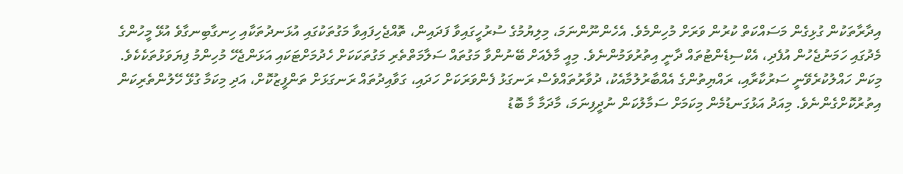އިދާރާތަކުން ގުޅިގެން މަސައްކަތް ކުރުން ވަރަށް މުހިންމެވެ. އެހެންނޫންނަމަ، މިލިޔުމުގެ ސުރުހީގައިވާ ފަދައިން، ތޮއްޖެހިފައިވާ މަގުތަކުގައި އުޅަނދުތަކާއި ހިނގާބިނގާވެ އުޅޭ މީހުންގެ މެދުގައި ހަމަނުޖެހުން އުފެދި، އެކްސިޑެންޓުތައް ދާނީ އިތުރުވަމުންނެވެ. މިއީ މާލެއަށް ބޭނުންވާ މަގުތައް ސަލާމަތްތެރި މަގުތަކަކަށް ހެދުމަށްޓަކައި އަޅަންޖެހޭ މުހިންމު ފިޔަވަޅުތަކެކެވެ.
މިކަން ހައްލުކުރެވޭނީ ސަރުކާރާއި، ރައްޔިތުންގެ އެއްބާރުލުމާއެކު، ދުވާރުތައްވެސް ރަނގަޅު ފެންވަރަކަށް ހަދައި، ގަވާއިދުތައް ރަނގަޅަށް ތަންފީޒުކޮށް، އަދި މިކަމާ ގުޅޭ ހޭލުންތެރިކަން އިތުރުކޮށްގެންނެވެ. މިއަދު އަޅުގަނޑުމެން މިކަމަށް ސަމާލުކަން ނުދީފިނަމަ، މާދަމާ މާ ބޮޑު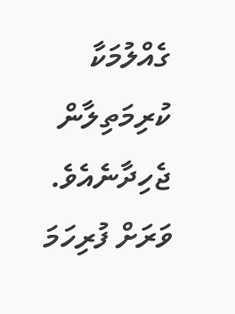ގެއްލުމަކާ ކުރިމަތިލާން ޖެހިދާނެއެވެ.
ވަރަށް ފުރިހަމަ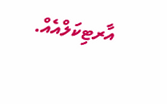އާރޓިކަލްއެއް.